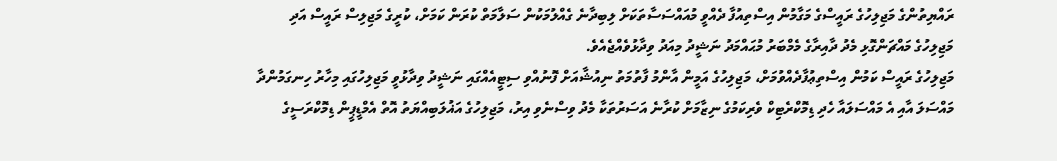ރައްޔިތުންގެ މަޖިލިހުގެ ރައީސްގެ މަގާމުން އިސްތިއުފާ ދެއްވީ މުއައްސަސާތަކަށް ލިބިދާނެ ގެއްލުމަކުން ސަލާމަތް ކުރަން ކަމަށް، ކުރީގެ މަޖިލިސް ރައީސް އަދި މަޖިލިހުގެ މައްޗަންގޮޅި މެދު ދާއިރާގެ މެމްބަރު މުޙައްމަދު ނަޝީދު މިއަދު ވިދާޅުވެއްޖެއެވެ.
މަޖިލިހުގެ ރައީސް ކަމުން އިސްތިޢުފާދެއްވުމަށް، މަޖިލިހުގެ އަމީން އާންމު ފާތުމަތު ނިއުޝާއަށް ފޮނުއްވި ސިޓީއެއްގައި ނަޝީދު ވިދާޅުވީ މަޖިލިހުގައި މިހާރު ހިނގަމުންދާ މައްސަލަ އާއި އެ މައްސަލައާ ހެދި ޑިމޮކްރެޓިކް ވެރިކަމުގެ ނިޒާމަށް ކުރާނެ އަސަރުތަކާ މެދު ވިސްނެވި އިރު، މަޖިލިހުގެ އަޣުލަބިއްޔަތު އޮތް އެމްޑީޕީން ޑިމޮކްރަސީގެ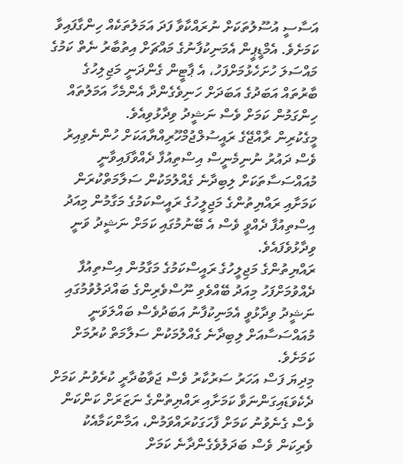އަސާސީ އުސޫލުތަކަށް ނުރައްކާވާ ފަދަ އަމަލުތަކެއް ހިންގާފައިވާ ކަމަށެވެ. އެމްޑީޕީން އެމަނިކުފާނުގެ މައްޗަށް އިތުބާރު ނެތް ކަމުގެ މައްސަލަ ހުށަހެޅުމަށްފަހު، އެ ޕާޓީން ގެންދަނީ މަޖިލިހުގެ ބާރުތައް އަބަދުގެ އަބަދަށް ހަނިވެގެންދާ އެންމެހާ އަމަލުތައް ހިންގަމުން ކަމަށް ވެސް ނަޝީދު ވިދާޅުވިއެވެ.
މީގެކުރިން ރާއްޖޭގެ ރައީސުލްޖުމްހޫރިއްޔާއަކަށް ހުންނެވިއިރު ވެސް ދައުރު ނުނިމެނީސް އިސްތިއުފާ ދެއްވާފައިވާނީ މުއައްސަސާތަކަށް ލިބިދާނެ ގެއްލުމަކުން ސަލާމަތްކުރަން ކަމަށާއި ރައްޔިތުންގެ މަޖިލީހުގެ ރައީސްކަމުގެ މަގާމުން މިއަދު އިސްތިއުފާ ދެއްވީ ވެސް އެ ބޭނުމުގައި ކަމަށް ނަޝީދު ވަނީ ވިދާޅުވެފައެވެ.
ރައްޔިތުންގެ މަޖިލީހުގެ ރައީސްކަމުގެ މަގާމުން އިސްތިއުފާ ދެއްވުމަށްފަހު މިއަދު ބޭއްވެވި ނޫސްވެރިންގެ ބައްދަލުވުމުގައި ނަޝީދު ވިދާޅުވީ އެމަނިކުފާނު އަބަދުވެސް ބައްލަވަނީ މުއައްސަސާއަށް ލިބިދާނެ ގެއްލުމަކުން ސަލާމަތް ކުރުމަށް ކަމަށެވެ.
މިދިޔަ ފަސް އަހަރު ސަރުކާރު ވެސް ޖަވާބުދާރީ ކުރެވުނު ކަމަށް ދެކެވަޑައިގަންނަވާ ކަމަށާއި ރައްޔިތުންގެ ނަޒަރަށް ކަންކަން ވެސް ގެނެވުނު ކަމަށް ފާހަގަކުރައްވަމުން، އަމާންކަމާއެކު ވެރިކަން ވެސް ބަދަލުވެގެންދާނެ ކަމަށް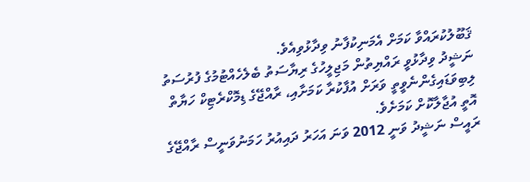ޤަބޫލުކުރައްވާ ކަމަށް އެމަނިކުފާނު ވިދާޅުވިއެވެ.
ނަޝީދު ވިދާޅުވީ ރައްޔިތުން މަޖިލީހުގެ ރިޔާސަތު ބެލެހެއްޓުމުގެ ފުރުސަތު ލިބިވަޑައިގެންނެވީތީ ވަރަށް އުފާކުރާ ކަމަށާއި، ރާއްޖޭގެ ޑިމޮކްރެޓިކް ހަޔާތް އޮތީ އުޖާލާކޮށް ކަމަށެވެ.
ރައީސް ނަޝީދު ވަނީ 2012 ވަނަ އަހަރު ދައިއުރު ހަމަނުވަނީސް ރާއްޖޭގެ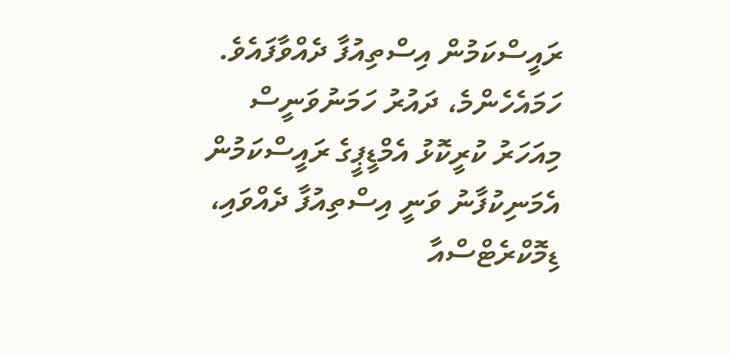ރައީސްކަމުން އިސްތިއުފާ ދެއްވާފައެވެ. ހަމައެހެންމެ، ދައުރު ހަމަނުވަނީސް މިއަހަރު ކުރީކޮޅު އެމްޑީޕީގެ ރައީސްކަމުން އެމަނިކުފާނު ވަނީ އިސްތިއުފާ ދެއްވައި، ޑިމޮކްރެޓްސްއާ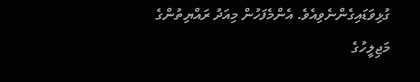ގުޅިވަޑައިގެންނެވިއެވެ. އެންމެފަހުން މިއަދު ރައްޔިތުންގެ މަޖިލީހުގެ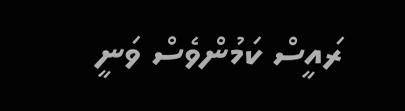ރައީސް ކަމުންވެސް ވަނީ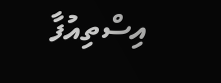އިސްތިއުފާ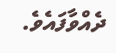ދެއްވާފައެވެ.